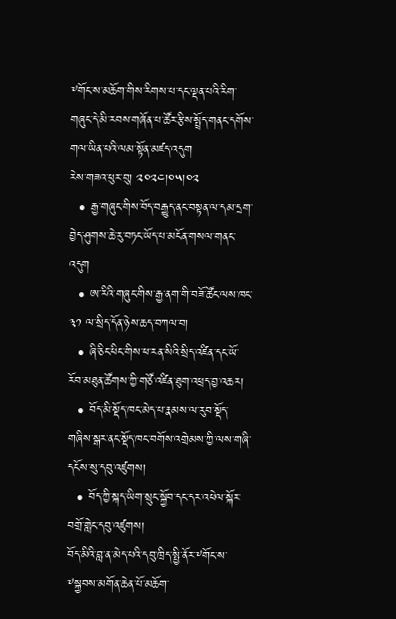༸གོང་ས་མཆོག་གིས་རིགས་པ་དང་ལྡན་པའི་རིག་གཞུང་དེ་མི་རབས་གཞོན་པ་ཚོར་རྩིས་སྤྲོད་གནང་དགོས་གལ་ཡིན་པའི་ལམ་སྟོན་མཛད་འདུག
རེས་གཟའ་ཕུར་བུ། ༢༠༢༤།༠༥།༠༢
  • རྒྱ་གཞུང་གིས་བོད་བརྒྱུད་ནང་བསྟན་ལ་དམ་དྲག་བྱེད་ཤུགས་ཆེ་རུ་བཏང་ཡོད་པ་མངོན་གསལ་གནང་འདུག
  • ཨ་རིའི་གཞུང་གིས་རྒྱ་ནག་གི་བཟོ་ཚོང་ལས་ཁང་ ༣༡ ལ་སྲིད་དོན་ཉེས་ཆད་བཀལ་བ།
  • ཞི་ཅིང་ཕིང་གིས་ཕ་རན་སིའི་སྲིད་འཛིན་དང་ཡོ་རོབ་མཐུན་ཚོགས་ཀྱི་གཙོ་འཛིན་ཐུག་འཕྲད་བྱ་འཆར།
  • བོད་མི་སྡོད་ཁང་མེད་པ་རྣམས་ལ་རུབ་སྡོད་གཞིས་སྒར་ནང་སྡོད་ཁང་བགོས་འགྲེམས་ཀྱི་ལས་གཞི་དངོས་སུ་དབུ་འཛུགས།
  • བོད་ཀྱི་སྐད་ཡིག་སྲུང་སྐྱོབ་དང་དར་འཕེལ་སྐོར་བགྲོ་གླེང་དབུ་འཛུགས།
བོད་མིའི་བླ་ན་མེད་པའི་དབུ་ཁྲིད་སྤྱི་ནོར་༸གོང་ས་༸སྐྱབས་མགོན་ཆེན་པོ་མཆོག་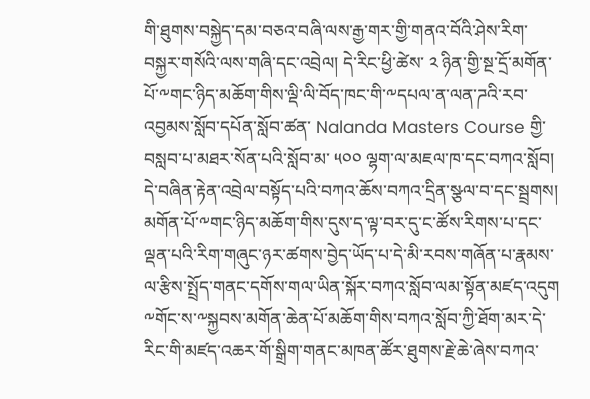གི་ཐུགས་བསྐྱེད་དམ་བཅའ་བཞི་ལས་རྒྱ་གར་གྱི་གནའ་བོའི་ཤེས་རིག་བསྐྱར་གསོའི་ལས་གཞི་དང་འབྲེལ། དེ་རིང་ཕྱི་ཚེས་ ༢ ཉིན་གྱི་སྔ་དྲོ་མགོན་པོ་༸གང་ཉིད་མཆོག་གིས་ལྡི་ལི་བོད་ཁང་གི་༸དཔལ་ན་ལན་ཌའི་རབ་འབྱམས་སློབ་དཔོན་སློབ་ཚན་ Nalanda Masters Course གྱི་བསླབ་པ་མཐར་སོན་པའི་སློབ་མ་ ༥༠༠ ལྷག་ལ་མཇལ་ཁ་དང་བཀའ་སློབ། དེ་བཞིན་རྟེན་འབྲེལ་བསྟོད་པའི་བཀའ་ཆོས་བཀའ་དྲིན་སྩལ་བ་དང་སྦྲགས། མགོན་པོ་༸གང་ཉིད་མཆོག་གིས་དུས་ད་ལྟ་བར་དུ་ང་ཚོས་རིགས་པ་དང་ལྡན་པའི་རིག་གཞུང་ཉར་ཚགས་བྱེད་ཡོད་པ་དེ་མི་རབས་གཞོན་པ་རྣམས་ལ་རྩིས་སྤྲོད་གནང་དགོས་གལ་ཡིན་སྐོར་བཀའ་སློབ་ལམ་སྟོན་མཛད་འདུག
༸གོང་ས་༸སྐྱབས་མགོན་ཆེན་པོ་མཆོག་གིས་བཀའ་སློབ་ཀྱི་ཐོག་མར་དེ་རིང་གི་མཛད་འཆར་གོ་སྒྲིག་གནང་མཁན་ཚོར་ཐུགས་རྗེ་ཆེ་ཞེས་བཀའ་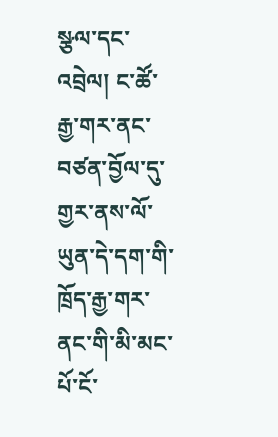སྩལ་དང་འབྲེལ། ང་ཚོ་རྒྱ་གར་ནང་བཙན་བྱོལ་དུ་གྱར་ནས་ལོ་ཡུན་དེ་དག་གི་ཁྲོད་རྒྱ་གར་ནང་གི་མི་མང་པོ་ངོ་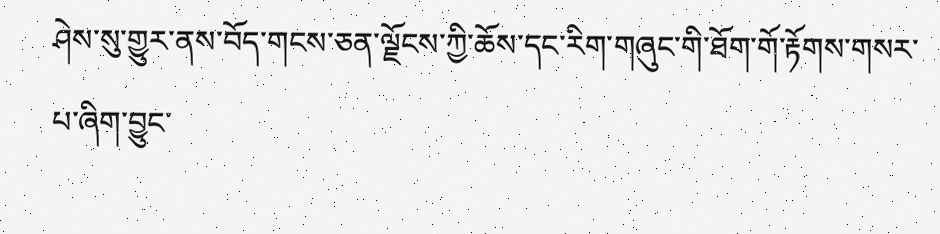ཤེས་སུ་གྱུར་ནས་བོད་གངས་ཅན་ལྗོངས་ཀྱི་ཆོས་དང་རིག་གཞུང་གི་ཐོག་གོ་རྟོགས་གསར་པ་ཞིག་བྱུང་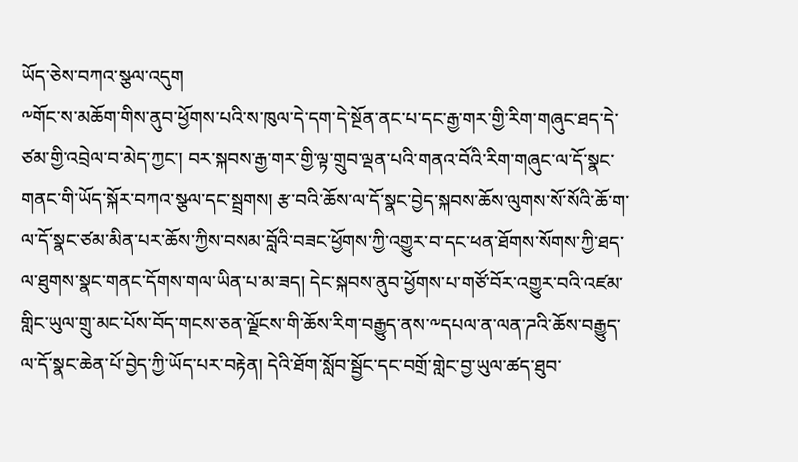ཡོད་ཅེས་བཀའ་སྩལ་འདུག
༸གོང་ས་མཆོག་གིས་ནུབ་ཕྱོགས་པའི་ས་ཁུལ་དེ་དག་དེ་སྔོན་ནང་པ་དང་རྒྱ་གར་གྱི་རིག་གཞུང་ཐད་དེ་ཙམ་གྱི་འབྲེལ་བ་མེད་ཀྱང་། བར་སྐབས་རྒྱ་གར་གྱི་ལྟ་གྲུབ་ལྡན་པའི་གནའ་བོའི་རིག་གཞུང་ལ་དོ་སྣང་གནང་གི་ཡོད་སྐོར་བཀའ་སྩལ་དང་སྦྲགས། རྩ་བའི་ཆོས་ལ་དོ་སྣང་བྱེད་སྐབས་ཆོས་ལུགས་སོ་སོའི་ཆོ་ག་ལ་དོ་སྣང་ཙམ་མིན་པར་ཆོས་ཀྱིས་བསམ་བློའི་བཟང་ཕྱོགས་ཀྱི་འགྱུར་བ་དང་ཕན་ཐོགས་སོགས་ཀྱི་ཐད་ལ་ཐུགས་སྣང་གནང་དོགས་གལ་ཡིན་པ་མ་ཟད། དེང་སྐབས་ནུབ་ཕྱོགས་པ་གཙོ་བོར་འགྱུར་བའི་འཛམ་གླིང་ཡུལ་གྲུ་མང་པོས་བོད་གངས་ཅན་ལྗོངས་གི་ཆོས་རིག་བརྒྱུད་ནས་༸དཔལ་ན་ལན་ཌའི་ཆོས་བརྒྱུད་ལ་དོ་སྣང་ཆེན་པོ་བྱེད་ཀྱི་ཡོད་པར་བརྟེན། དེའི་ཐོག་སློབ་སྦྱོང་དང་བགྲོ་གླེང་བྱ་ཡུལ་ཚད་ཐུབ་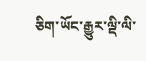ཅིག་ཡོང་རྒྱུར་ལྡི་ལི་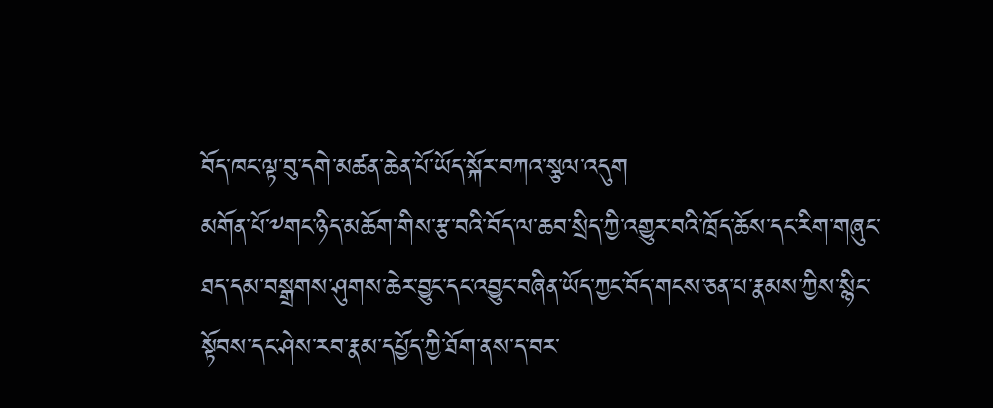བོད་ཁང་ལྟ་བུ་དགེ་མཚན་ཆེན་པོ་ཡོད་སྐོར་བཀའ་སྩལ་འདུག
མགོན་པོ་༸གང་ཉིད་མཆོག་གིས་རྩ་བའི་བོད་ལ་ཆབ་སྲིད་ཀྱི་འགྱུར་བའི་ཁྲོད་ཆོས་དང་རིག་གཞུང་ཐད་དམ་བསྒྲགས་ཤུགས་ཆེར་བྱུང་དང་འབྱུང་བཞིན་ཡོད་ཀྱང་བོད་གངས་ཅན་པ་རྣམས་ཀྱིས་སྙིང་སྟོབས་དང་ཤེས་རབ་རྣམ་དཔྱོད་ཀྱི་ཐོག་ནས་ད་བར་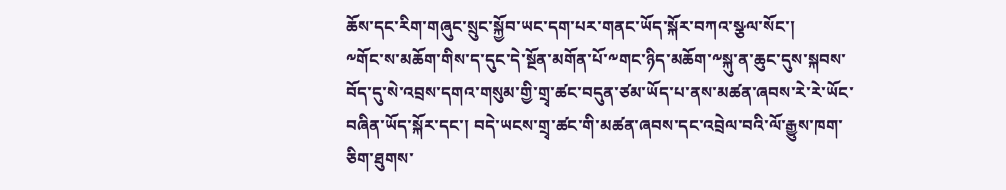ཆོས་དང་རིག་གཞུང་སྲུང་སྐྱོབ་ཡང་དག་པར་གནང་ཡོད་སྐོར་བཀའ་སྩལ་སོང་།
༸གོང་ས་མཆོག་གིས་ད་དུང་དེ་སྔོན་མགོན་པོ་༸གང་ཉིད་མཆོག་༸སྐུ་ན་ཆུང་དུས་སྐབས་བོད་དུ་སེ་འབྲས་དགའ་གསུམ་གྱི་གྲྭ་ཚང་བདུན་ཙམ་ཡོད་པ་ནས་མཚན་ཞབས་རེ་རེ་ཡོང་བཞིན་ཡོད་སྐོར་དང་། བདེ་ཡངས་གྲྭ་ཚང་གི་མཚན་ཞབས་དང་འབྲེལ་བའི་ལོ་རྒྱུས་ཁག་ཅིག་ཐུགས་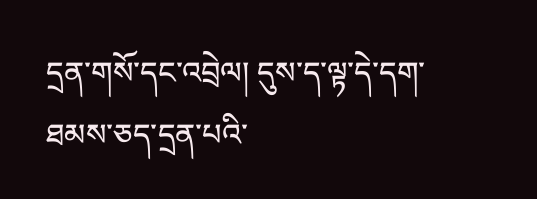དྲན་གསོ་དང་འབྲེལ། དུས་ད་ལྟ་དེ་དག་ཐམས་ཅད་དྲན་པའི་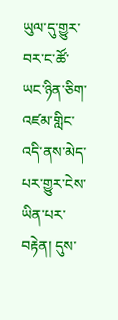ཡུལ་དུ་གྱུར་བར་ང་ཚོ་ཡང་ཉིན་ཅིག་འཛམ་གླིང་འདི་ནས་མེད་པར་གྱུར་ངེས་ཡིན་པར་བརྟེན། དུས་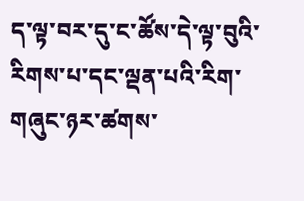ད་ལྟ་བར་དུ་ང་ཚོས་དེ་ལྟ་བུའི་རིགས་པ་དང་ལྡན་པའི་རིག་གཞུང་ཉར་ཚགས་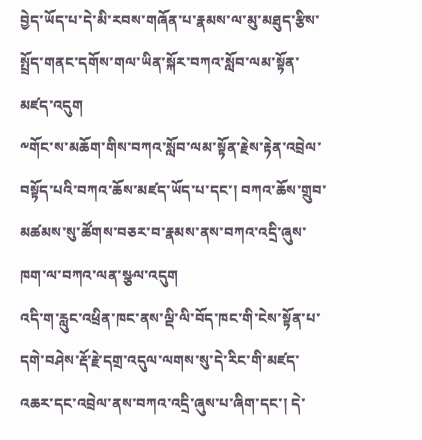བྱེད་ཡོད་པ་དེ་མི་རབས་གཞོན་པ་རྣམས་ལ་མུ་མཐུད་རྩིས་སྤྲོད་གནང་དགོས་གལ་ཡིན་སྐོར་བཀའ་སློབ་ལམ་སྟོན་མཛད་འདུག
༸གོང་ས་མཆོག་གིས་བཀའ་སློབ་ལམ་སྟོན་རྗེས་རྟེན་འབྲེལ་བསྟོད་པའི་བཀའ་ཆོས་མཛད་ཡོད་པ་དང་། བཀའ་ཆོས་གྲུབ་མཚམས་སུ་ཚོགས་བཅར་བ་རྣམས་ནས་བཀའ་འདྲི་ཞུས་ཁག་ལ་བཀའ་ལན་སྩལ་འདུག
འདི་ག་རླུང་འཕྲིན་ཁང་ནས་ལྡི་ལི་བོད་ཁང་གི་ངེས་སྟོན་པ་དགེ་བཤེས་རྡོ་རྗེ་དགྲ་འདུལ་ལགས་སུ་དེ་རིང་གི་མཛད་འཆར་དང་འབྲེལ་ནས་བཀའ་འདྲི་ཞུས་པ་ཞིག་དང་། དེ་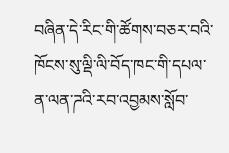བཞིན་དེ་རིང་གི་ཚོགས་བཅར་བའི་ཁོངས་སུ་ལྡི་ལི་བོད་ཁང་གི་དཔལ་ན་ལན་ཌའི་རབ་འབྱམས་སློབ་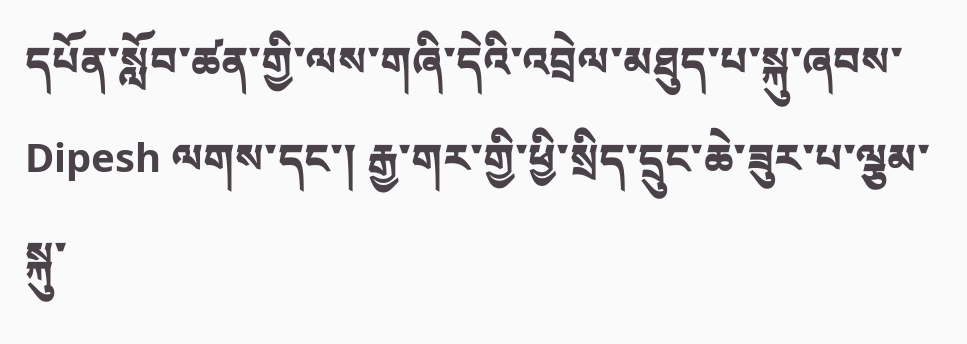དཔོན་སློབ་ཚན་གྱི་ལས་གཞི་དེའི་འབྲེལ་མཐུད་པ་སྐུ་ཞབས་ Dipesh ལགས་དང་། རྒྱ་གར་གྱི་ཕྱི་སྲིད་དྲུང་ཆེ་ཟུར་པ་ལྕམ་སྐུ་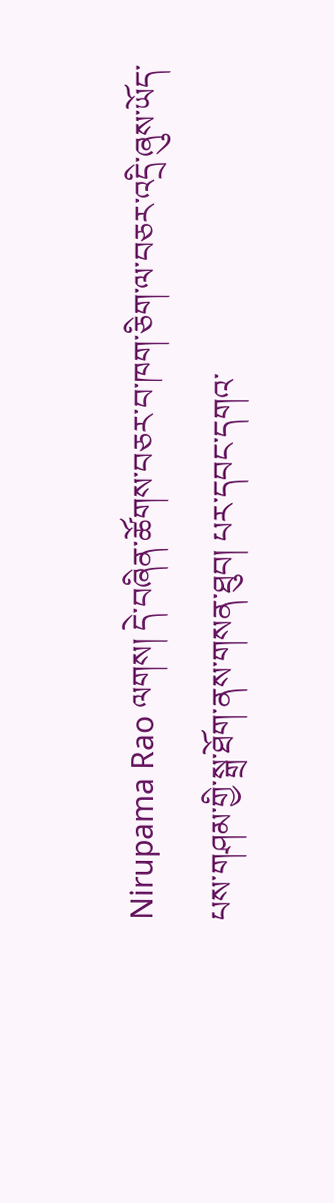Nirupama Rao ལགས། དེ་བཞིན་ཚོགས་བཅར་བ་ཁག་ཅིག་ལ་བཅར་འདྲི་ཞུས་ཡོད་པས་གཤམ་གྱི་སྒྲ་ཐོག་ནས་གསན་ཐུབ། པར་དབང་དགའ་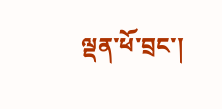ལྡན་ཕོ་བྲང་།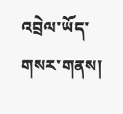འབྲེལ་ཡོད་གསར་གནས།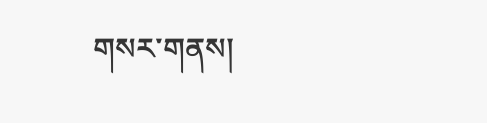གསར་གནས།